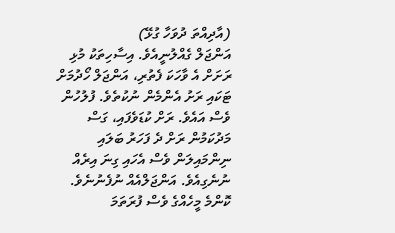(އާދިއްތަ ދުވަހާ ގުޅޭ)
އަންޖަލް ގެއްލުނީއެވެ. އިސާހިތަކު މުޅި ރަށަށް އެ ވާހަކަ ފެތުރި، އަންޖަލް ހޯދުމަށް ޓަކައި ރަށު އެންމެން ނުކުތެވެ. ފުލުހުން ވެސް އައެވެ. ރަށް ކުޑަވެފައި، ގަސް މަދުކަމުން ރަށް ދެ ފަހަރު ބަލައި ނިންމައިލަން ވެސް އެހައި ގިނަ އިރެއް ނުނެގިއެވެ. އަންޖަލްއެއް ނުފެނުނެވެ. ކޮންމެ މީހެއްގެ ވެސް ފުރަތަމަ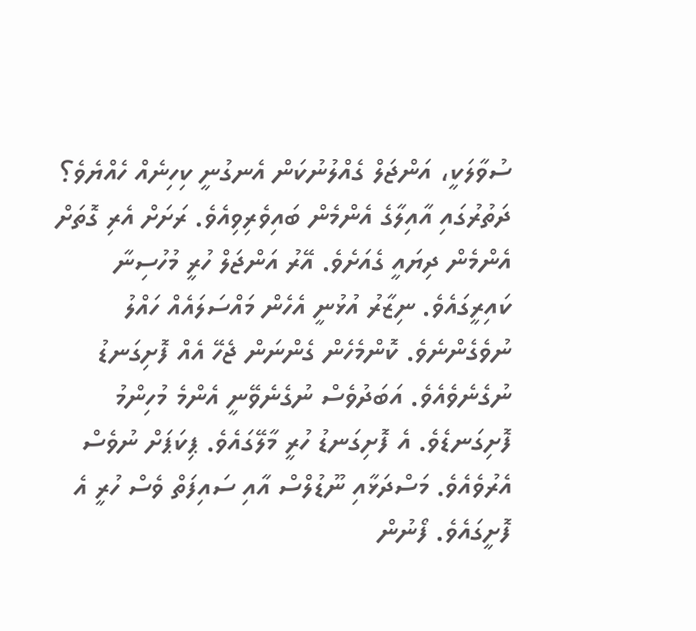ސުވާލަކީ، އަންޖަލް ގެއްލުނުކަން އެނގުނީ ކިހިނެއް ހެއްޔެވެ؟
ދަތުރުގައި އާއިލާގެ އެންމެން ބައިވެރިވިއެވެ. ރަށަށް އެރި ގޮތަށް އެންމެން ދިޔައީ ގެއަށެވެ. އޭރު އަންޖަލް ހުރީ މުހުސިނާ ކައިރީގައެވެ. ނިޒާރު އުޅުނީ އެހެން މައްސަލައެއް ހައްލު ނުވެގެންނެވެ. ކޮންމެހެން ގެންނަން ޖެހޭ އެއް ފޮށިގަނޑު ނުގެނެވެއެވެ. އަބަދުވެސް ނުގެނެވޭނީ އެންމެ މުހިންމު ފޮށިގަނޑެވެ. އެ ފޮށިގަނޑު ހުރީ މާލޭގައެވެ. ޕިކަޕަށް ނުވެސް އެރުވެއެވެ. މަސްދަޅާއި ނޫޑުލްސް އާއި ސައިފަތް ވެސް ހުރީ އެ ފޮށީގައެވެ. ފޯނުން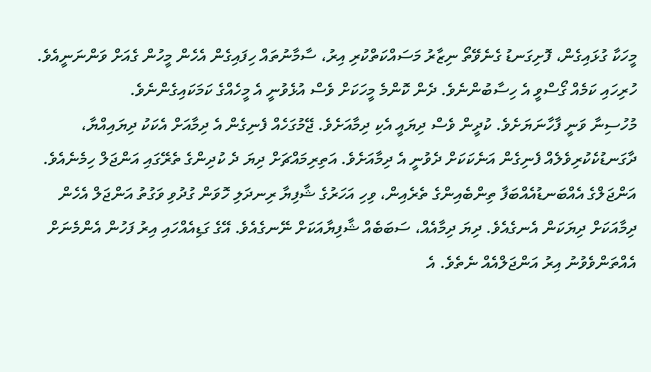މީހަކާ ގުޅައިގެން، ފޮށިގަނޑު ގެނެވޭތޯ ނިޒާރު މަސައްކަތްކުރި އިރު، ސާމާނުތައް ހިފައިގެން އެހެން މީހުން ގެއަށް ވަންނަނީއެވެ. ހުރިހައި ކަމެއް ގޯސްވީ އެ ހިސާބުންނެވެ. ދެން ކޮންމެ މީހަކަށް ވެސް އުޅެވުނީ އެ މީހެއްގެ ކަމަކައިގެންނެވެ.
މުހުސިނާ ވަނީ ފާހާނަޔަށެވެ. ކުދީން ވެސް ދިޔައީ އެކި ދިމާއަށެވެ. ޖޭމުގަހެއް ފެނިގެން އެ ދިމާއަށް އެކަކު ދިޔައިއްޔާ، ދާގަނޑުކެކުރިވެލެއް ފެނިގެން އަނެކަކަށް ދެވުނީ އެ ދިމާއަށެވެ. އަތިރިމައްޗަށް ދިޔަ ދެ ކުދިންގެ ތެރޭގައި އަންޖަލް ހިމެނެއެވެ. އަންޖަލްގެ އެއްބަނޑުއެއްބަފާ ތިންބެއިންގެ ތެރެއިން، ވިހި އަހަރުގެ ޝާފިޔާ ރިނދަލި ހޮވަން ގުދުވި ވަގުތު އަންޖަލް އެހެން ދިމާއަކަށް ދިޔަކަން އެނގެއެވެ. ދިޔަ ދިމާއެއް، ސަބަބެއް ޝާފިޔާއަކަށް ނޭނގެއެވެ. އޭގެ ގަޑިއެއްހައި އިރު ފަހުން އެންމެނަށް އެއްތަންވެވުނު އިރު އަންޖަލްއެއް ނެތެވެ. އެ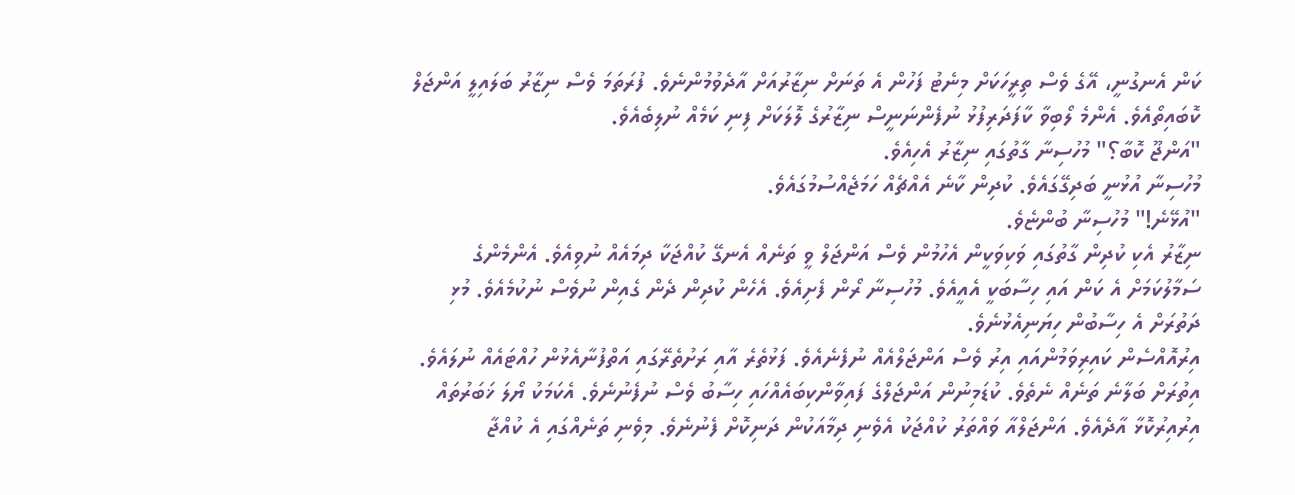ކަން އެނގުނީ، އޭގެ ވެސް ތިރީހަކަށް މިނެޓު ފަހުން އެ ތަނަށް ނިޒާރުއަށް އާދެވުމުންނެވެ. ފުރަތަމަ ވެސް ނިޒާރު ބަލައިލީ އަންޖަލް ކޮބައިތޯއެވެ. އެންމެ ލޯބިވާ ކާފަދަރިފުޅު ނުފެންނަނީސް ނިޒާރުގެ ލޮލަކަށް ފިނި ކަމެއް ނުލިބެއެވެ.
"އަންޖޫ ކޮބާ؟" މުހުސިނާ ގާތުގައި ނިޒާރު އެހިއެވެ.
މުހުސިނާ އުޅުނީ ބަދިގޭގައެވެ. ކުދިން ކާނެ އެއްޗެއް ހަމަޖެއްސުމުގައެވެ.
"އުޅޭނެ!" މުހުސިނާ ބުންޏެވެ.
ނިޒާރު އެކި ކުދިން ގާތުގައި ވަކިވަކީން އެހުމުން ވެސް އަންޖަލް ވީ ތަނެއް އެނގޭ ކުއްޖަކާ ދިމައެއް ނުވިއެވެ. އެންމެންގެ ސަމާލުކަމަށް އެ ކަން އައި ހިސާބަކީ އެއީއެވެ. މުހުސިނާ ރޯން ފެށިއެވެ. އެހެން ކުދިން ދެން ގެއިން ނުވެސް ނުކުމެއެވެ. މުޅި ދަތުރަށް އެ ހިސާބުން ހިޔަނިއެޅުނެވެ.
އިރުއޮއްސެން ކައިރިވަމުންއައި އިރު ވެސް އަންޖަލްއެއް ނުފެނެއެވެ. ފަޅުތެރެ އާއި ރަށުތެރޭގައި އަތްފުނާއެޅުން ހުއްޓައެއް ނުލައެވެ. އިތުރަށް ބަލާނެ ތަނެއް ނެތެވެ. ކުޑަމިނުން އަންޖަލްގެ ފައިވާންކިބައެއްހައި ހިސާބު ވެސް ނުފެނުނެވެ. އެކަމަކު ޔޯލަ ޚަބަރުތައް އިރުއިރުކޮޅާ އާދެއެވެ. އަންޖަލްއާ ވައްތަރު ކުއްޖަކު އެވެނި ދިމާއަކުން ދަނިކޮށް ފެނުނެވެ. މިވެނި ތަނެއްގައި އެ ކުއްޖާ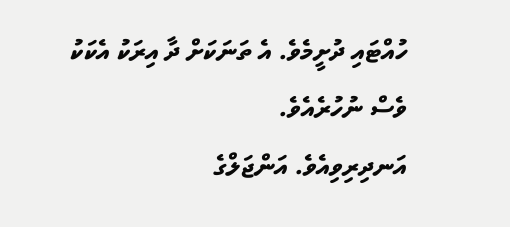ހުއްޓައި ދުށީމެވެ. އެ ތަނަކަށް ދާ އިރަކު އެކަކު ވެސް ނުހުރެއެވެ.
އަނދިރިވިއެވެ. އަންޖަލްގެ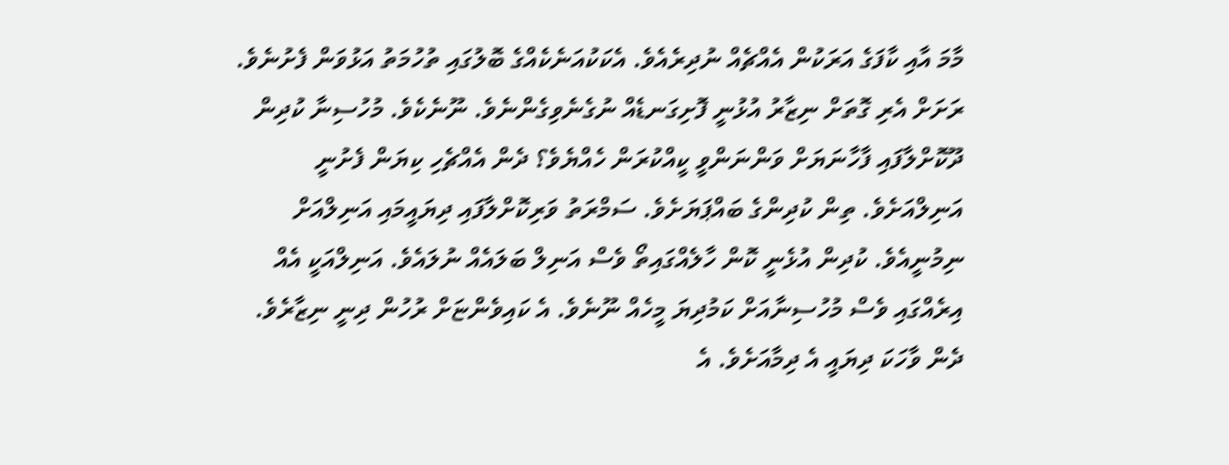މާމަ އާއި ކާފަގެ އަރަކުން އެއްޗެއް ނުދިރެއެވެ. އެކަކުއަނެކެއްގެ ބޮލުގައި ތުހުމަތު އަޅުވަން ފެށުނެވެ. ރަށަށް އެރި ގޮތަށް ނިޒާރު އުޅުނީ ފޮށިގަނޑެއް ނުގެނެވިގެންނެވެ. ނޫނެކެވެ. މުހުސިނާ ކުދިން ދޫކޮށްލާފައި ފާހާނަޔަށް ވަންނަންވީ ކީއްކުރަން ހެއްޔެވެ؟ ދެން އެއްޗެހި ކިޔަން ފެށުނީ އަނިލްއަށެވެ. ތިން ކުދިންގެ ބައްޕަޔަށެވެ. ސަމްރަތު ވަރިކޮށްލާފައި ދިޔައީމައި އަނިލްއަށް ނިމުނީއެވެ. ކުދިން އުޅެނީ ކޮން ހާލެއްގައިތޯ ވެސް އަނިލް ބަލައެއް ނުލައެވެ. އަނިލްއަކީ އެއް އިރެއްގައި ވެސް މުހުސިނާއަށް ކަމުދިޔަ މީހެއް ނޫނެވެ. އެ ކައިވެންޏަށް ރުހުން ދިނީ ނިޒާރެވެ. ދެން ވާހަކަ ދިޔައީ އެ ދިމާއަށެވެ. އެ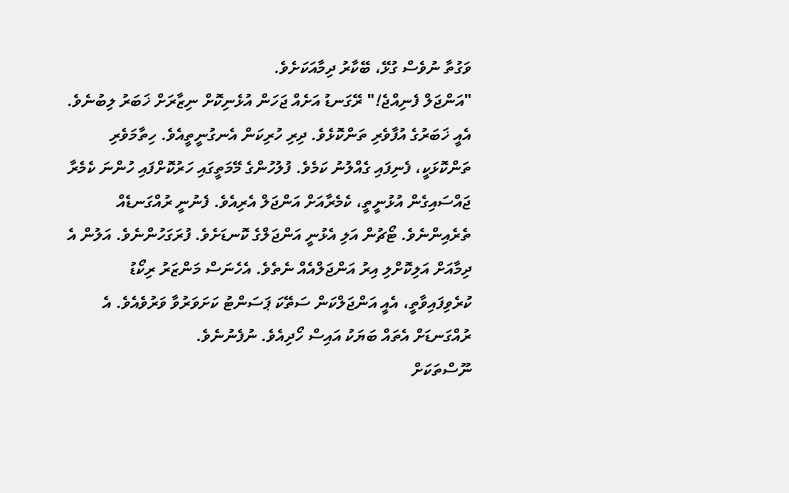ވަގުތާ ނުވެސް ގުޅޭ، ބޭކާރު ދިމާއަކަށެވެ.
"އަންޖަލް ފެނިއްޖެ!" ރޭގަނޑު އަށެއް ޖަހަން އުޅެނިކޮށް ނިޒާރަށް ޚަބަރު ލިބުނެވެ.
އެއީ ޚަބަރުގެ އުފާވެރި ތަންކޮޅެވެ. ދިރި ހުރިކަން އެނގުނީތީއެވެ. ހިތާމަވެރި ތަންކޮޅަކީ، ފެނިފައި ގެއްލުނު ކަމެވެ. ފުލުހުންގެ މޭމަތީގައި ހަރުކޮށްފައި ހުންނަ ކެމެރާ ޖައްސައިގެން އުޅުނީތީ، ކެމެރާއަށް އަންޖަލް އެރިއެވެ. ފެނުނީ ރުއްގަނޑެއް ތެރެއިންނެވެ. ޓޯޗުން އަލި އެޅުނީ އަންޖަލްގެ ކޮނޑަށެވެ. ފުރަގަހުންނެވެ. އަލުން އެ ދިމާއަށް އަލިކޮށްލި އިރު އަންޖަލްއެއް ނެތެވެ. އެހެނަސް މަންޒަރު ރިކޯޑު ކުރެވިފައިވާތީ، އެއީ އަންޖަލްކަން ސަތޭކަ ޕަސަންޓު ކަށަވަރުވާ ވަރުވެއެވެ. އެ ރުއްގަނޑަށް އެތައް ބަޔަކު އައިސް ހޯދިއެވެ. ނުފެނުނެވެ.
ނޫސްތަކަށް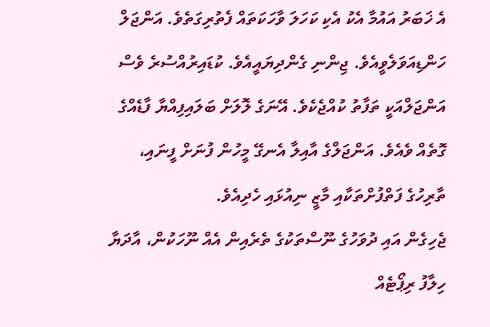އެ ޚަބަރު އައުމާ އެކު އެކި ކަހަލަ ވާހަކަތައް ފެތުރިގަތެވެ. އަންޖަލް ހަންޑިއަވަލެވީއެވެ. ޖިންނި ގެންދިޔައީއެވެ. ކުޑައިރުއްސުރެ ވެސް އަންޖަލްއަކީ ތަފާތު ކުއްޖެކެވެ. އޭނަގެ ލޮލަށް ބަލައިފިއްޔާ ފާޑެއްގެ ގޮތެއް ވެއެވެ. އަންޖަލްގެ އާއިލާ އެނގޭ މީހުން ފުނަށް ފީނައި، ތާރިހުގެ ފަތްފުށްތަކާއި މާޒީ ނިއުޅައި ހެދިއެވެ.
ޖެހިގެން އައި ދުވަހުގެ ނޫސްތަކުގެ ތެރެއިން އެއް ނޫހަކުން، އާދަޔާ ހިލާފު ރިޕޯޓެއް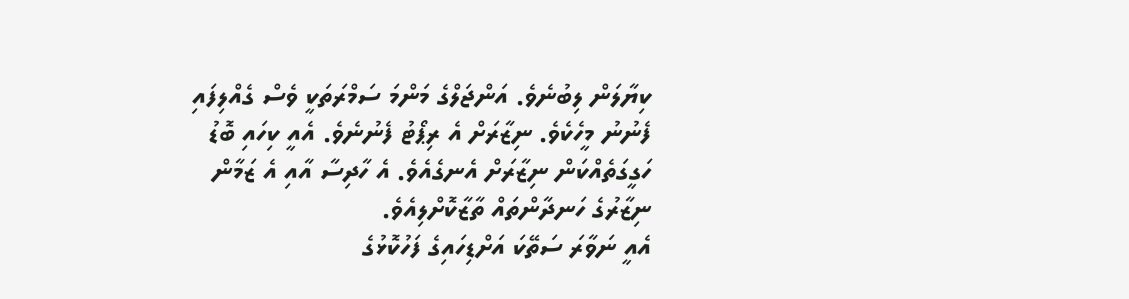ކިޔާލަން ލިބުނެވެ. އަންޖަލްގެ މަންމަ ސަމްރަތަކީ ވެސް ގެއްލިފައި ފެނުނު މީހެކެވެ. ނިޒާރަށް އެ ރިޕޯޓު ފެނުނެވެ. އެއީ ކިހައި ބޮޑު ހަގީގަތެއްކަން ނިޒާރަށް އެނގެއެވެ. އެ ހާދިސާ އާއި އެ ޒަމާން ނިޒާރުގެ ހަނދާންތައް ތާޒާކޮށްލިއެވެ.
އެއީ ނަވާރަ ސަތޭކަ އަށްޑިހައިގެ ފަހުކޮޅުގެ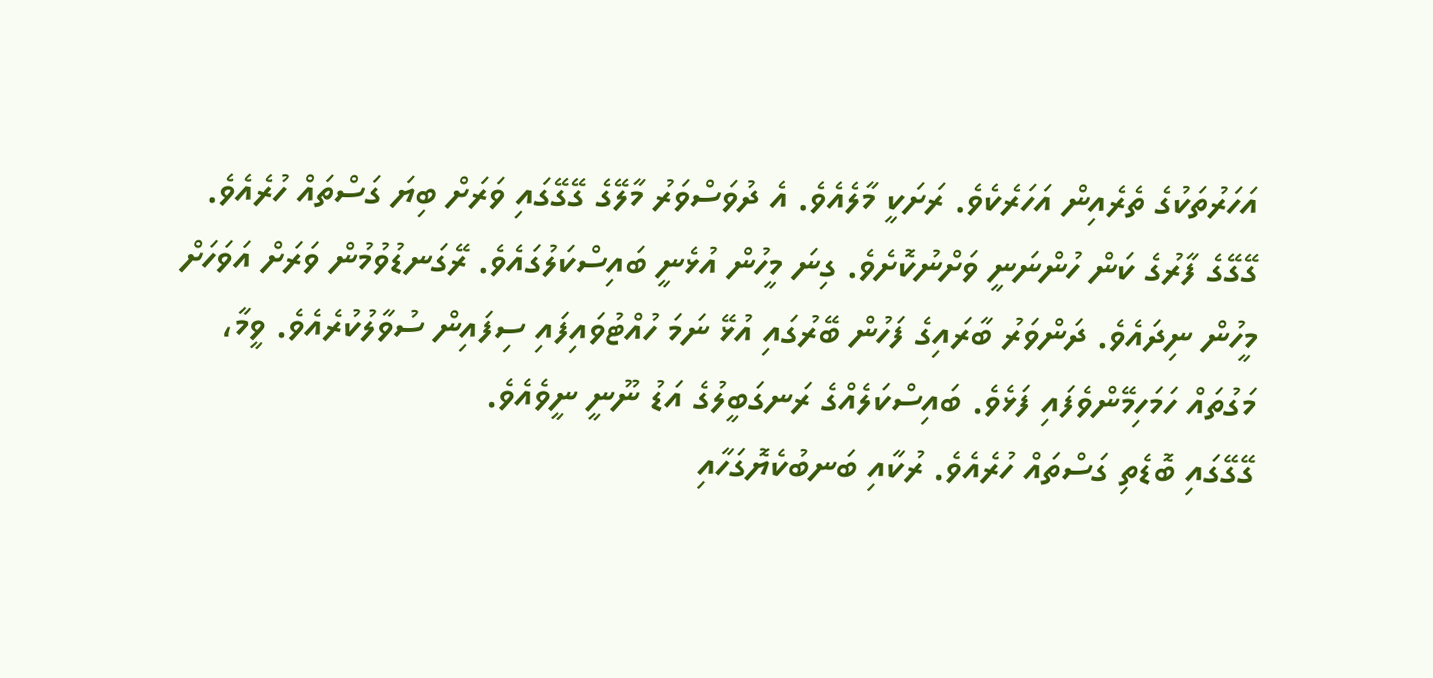އަހަރުތަކުގެ ތެރެއިން އަހަރެކެވެ. ރަށަކީ މާލެއެވެ. އެ ދުވަސްވަރު މާލޭގެ ގޭގޭގައި ވަރަށް ބިޔަ ގަސްތައް ހުރެއެވެ. ގޭގޭގެ ފާރުގެ ކަން ހުންނަނީ ވަށްނުކޮށެވެ. ގިނަ މީހުން އުޅެނީ ބައިސްކަލުގައެވެ. ރޭގަނޑުވުމުން ވަރަށް އަވަހަށް މީހުން ނިދައެވެ. ދަންވަރު ބާރައިގެ ފަހުން ބޭރުގައި އުޅޭ ނަމަ ހުއްޓުވައިފައި ސިފައިން ސުވާލުކުރެއެވެ. ވީމާ، މަގުތައް ހަމަހިމޭންވެފައި ފަޅެވެ. ބައިސްކަލެއްގެ ރަނގަބީލުގެ އަޑު ނޫނީ ނީވެއެވެ.
ގޭގޭގައި ބޮޑެތި ގަސްތައް ހުރެއެވެ. ރުކާއި ބަނބުކެޔޮގަހާއި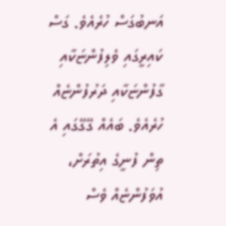އަނބުގަސް ހުރެއެވެ. ގަސް ކައިރީގައި ވެލިފުންޏަކާއި ގާފުންޏަކާއި ދަރުފުންޏެއް ހުރެއެވެ. ބައެއް ގޭގޭގައި އެ ތިން ފުނީގެ އިތުރަށް، އުވަފުންޏެއް ވެސް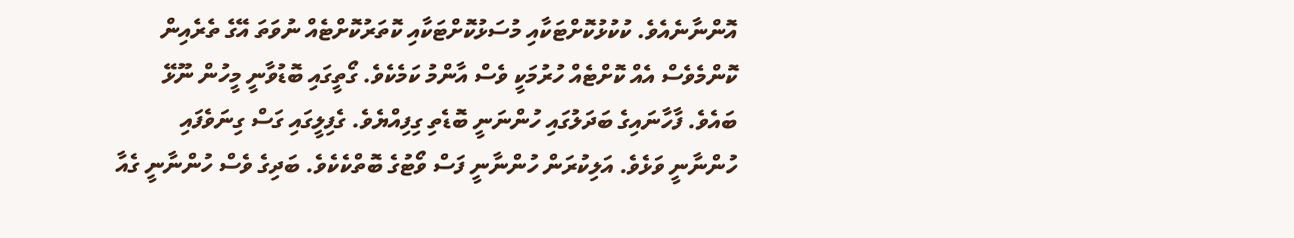އޮންނާނެއެވެ. ކުކުޅުކޮށްޓަކާއި މުސަޅުކޮށްޓަކާއި ކޮތަރުކޮށްޓެއް ނުވަތަ އޭގެ ތެރެއިން ކޮންމެވެސް އެއް ކޮށްޓެއް ހުރުމަކީ ވެސް އާންމު ކަމެކެވެ. ގޯތީގައި ބޮޑުވާނީ މީހުން ނޫޅޭ ބައެވެ. ފާހާނައިގެ ބަދަލުގައި ހުންނަނީ ބޮޑެތި ގިފިއްޔެވެ. ގެފިލީގައި ގަސް ގިނަވެފައި ހުންނާނީ ވަޅެވެ. އަލިކުރަން ހުންނާނީ ފަސް ވޯޓުގެ ބޮތްކެކެވެ. ބަދިގެ ވެސް ހުންނާނީ ގެއާ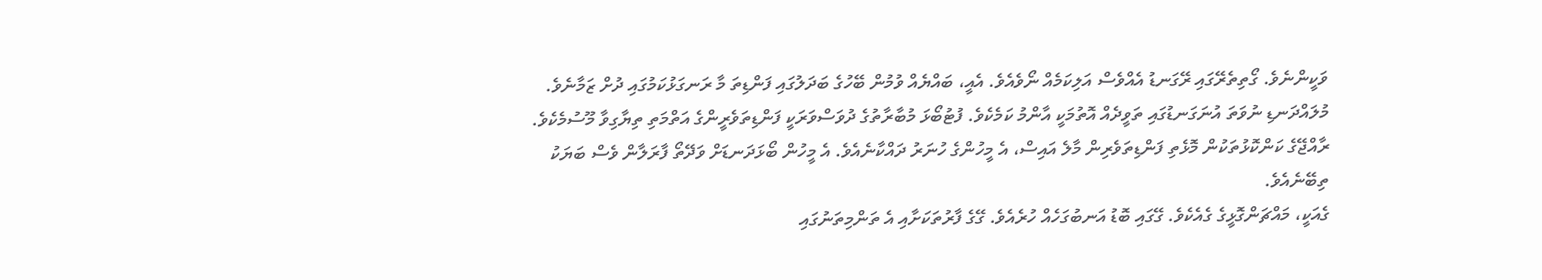ވަކީންނެވެ. ގޯތިތެރޭގައި ރޭގަނޑު އެއްވެސް އަލިކަމެއް ނޯވެއެވެ. އެއީ، ބައްޔެއް ވުމުން ބޭހުގެ ބަދަލުގައި ފަންޑިތަ މާ ރަނގަޅުކަމުގައި ދުށް ޒަމާނެވެ. މުލައްދަނޑި ނުވަތަ އުނަގަނޑުގައި ތަވީދެއް އޮތުމަކީ އާންމު ކަމެކެވެ. ފުޓުބޯޅަ މުބާރާތުގެ ދުވަސްވަރަކީ ފަންޑިތަވެރީންގެ އަތްމަތި ތިޔާގިވާ މޫސުމެކެވެ. ރާއްޖޭގެ ކަންކޮޅުތަކުން މޮޅެތި ފަންޑިތަވެރިން މާލެ އައިސް، އެ މީހުންގެ ހުނަރު ދައްކާނެއެވެ. އެ މީހުން ބޯޅަދަނޑަށް ވަދޭތޯ ފާރަލާން ވެސް ބަޔަކު ތިބޭނެއެވެ.
ގެއަކީ، މައްޗަންގޮޅީގެ ގެއެކެވެ. ގޭގައި ބޮޑު އަނބުގަހެއް ހުރެއެވެ. ގޭގެ ފާރުތަކަށާއި އެ ތަންމިތަނުގައި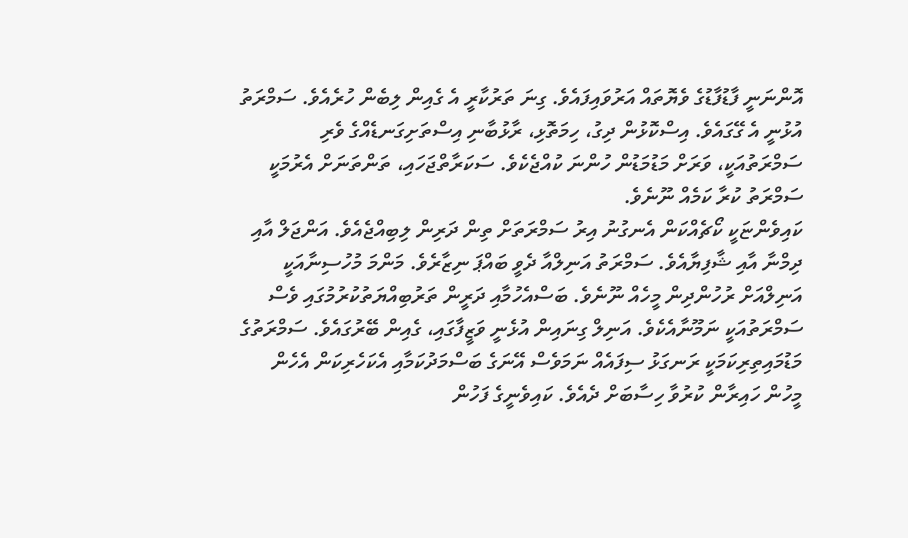އޮންނަނީ ފާޑުފާޑުގެ ވެޔޮތައް އަރުވައިފައެވެ. ގިނަ ތަރުކާރީ އެ ގެއިން ލިބެން ހުރެއެވެ. ސަމްރަތު އުޅުނީ އެ ގޭގައެވެ. އިސްކޮޅުން ދިގު، ހިމަތޮޅި، ރާޅުބާނި އިސްތަށިގަނޑެއްގެ ވެރި ސަމްރަތުއަކީ، ވަރަށް މަޑުމަޑުން ހުންނަ ކުއްޖެކެވެ. ސަކަރާތްޖަހައި، ތަންތަނަށް އެރުމަކީ ސަމްރަތު ކުރާ ކަމެއް ނޫނެވެ.
ކައިވެންޏަކީ ކޯޗެއްކަން އެނގުނު އިރު ސަމްރަތަށް ތިން ދަރިން ލިބިއްޖެއެވެ. އަންޖަލް އާއި ދިމްނާ އާއި ޝާފިޔާއެވެ. ސަމްރަތު އަނިލްއާ ދެވީ ބައްޕަ ނިޒާރެވެ. މަންމަ މުހުސިނާއަކީ އަނިލްއަށް ރުހުންދިން މީހެއް ނޫނެވެ. ބަސްއެހުމާއި ދަރީން ތަރުބިއްޔަތުކުރުމުގައި ވެސް ސަމްރަތުއަކީ ނަމޫނާއެކެވެ. އަނިލް ގިނައިން އުޅެނީ ވަޒީފާގައި، ގެއިން ބޭރުގައެވެ. ސަމްރަތުގެ މަޑުމައިތިރިކަމަކީ ރަނގަޅު ސިފައެއް ނަމަވެސް އޭނަގެ ބަސްމަދުކަމާއި އެކަހެރިކަން އެހެން މީހުން ހައިރާން ކުރުވާ ހިސާބަށް ދެއެވެ. ކައިވެނީގެ ފަހުން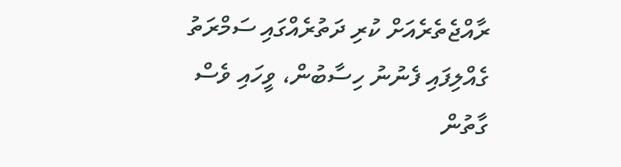ރާއްޖެތެރެއަށް ކުރި ދަތުރެއްގައި ސަމްރަތު ގެއްލިފައި ފެނުނު ހިސާބުން، ވީހައި ވެސް ގާތުން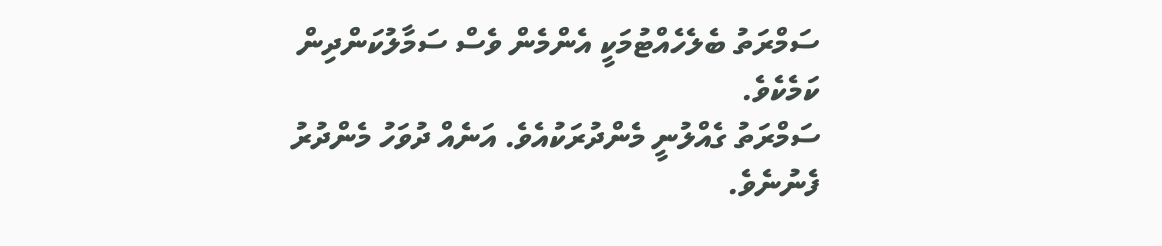ސަމްރަތު ބެލެހެއްޓުމަކީ އެންމެން ވެސް ސަމާލުކަންދިން ކަމެކެވެ.
ސަމްރަތު ގެއްލުނީ މެންދުރަކުއެވެ. އަނެއް ދުވަހު މެންދުރު ފެނުނެވެ.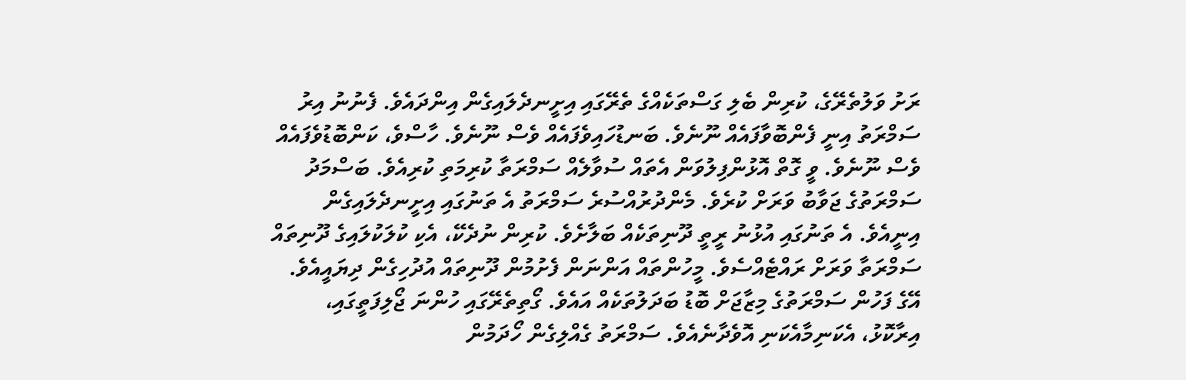ރަށު ވަލުތެރޭގެ، ކުރިން ބެލި ގަސްތަކެއްގެ ތެރޭގައި އިށީނދެލައިގެން އިންދައެވެ. ފެނުނު އިރު ސަމްރަތު އިނީ ފެންބޮވާފައެއް ނޫނެވެ. ބަނޑުހައިވެފައެއް ވެސް ނޫނެވެ. ހާސްވެ، ކަންބޮޑުވެފައެއް ވެސް ނޫނެވެ. ވީ ގޮތް އޮޅުންފިލުވަން އެތައް ސުވާލެއް ސަމްރަތާ ކުރިމަތި ކުރިއެވެ. ބަސްމަދު ސަމްރަތުގެ ޖަވާބު ވަރަށް ކުރެވެ. މެންދުރުއްސުރެ ސަމްރަތު އެ ތަނުގައި އިށީނދެލައިގެން އިނީއެވެ. އެ ތަނުގައި އުޅުނު ރީތީ ދޫނިތަކެއް ބަލާށެވެ. ކުރިން ނުދެކޭ، އެކި ކުލަކުލައިގެ ދޫނިތައް ސަމްރަތާ ވަރަށް ރައްޓެއްސެވެ. މީހުންތައް އަންނަން ފެށުމުން ދޫނިތައް އުދުހިގެން ދިޔައީއެވެ.
އޭގެ ފަހުން ސަމްރަތުގެ މިޒާޖަށް ބޮޑު ބަދަލުތަކެއް އައެވެ. ގޯތިތެރޭގައި ހުންނަ ޖޯލިފަތީގައި، އިރާކޮޅު، އެކަނިމާއެކަނި އޮވެދާނެއެވެ. ސަމްރަތު ގެއްލިގެން ހޯދަމުން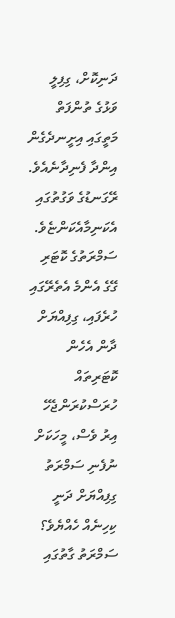ދަނިކޮށް، ގިފިލީ ވަޅުގެ ތުންފަތް މަތީގައި އިށީނދެގެން އިންދާ ފެނިދާނެއެވެ. ރޭގަނޑުގެ ވަގުތުގައި އެކަނިމާއެކަންޏެވެ. ސަމްރަތުގެ ކޮޓަރި ގޭގެ އެންމެ އެތެރޭގައި ހުރެފައި، ގިފިއްޔަށް ދާން އެހެން ކޮޓަރިތައް ހުރަސްކުރަންޖެހޭ އިރު ވެސް، މީހަކަށް ނުފެނި ސަމްރަތު ގިފިއްޔަށް ދަނީ ކިހިނެއް ހެއްޔެވެ؟ ސަމްރަތު ގާތުގައި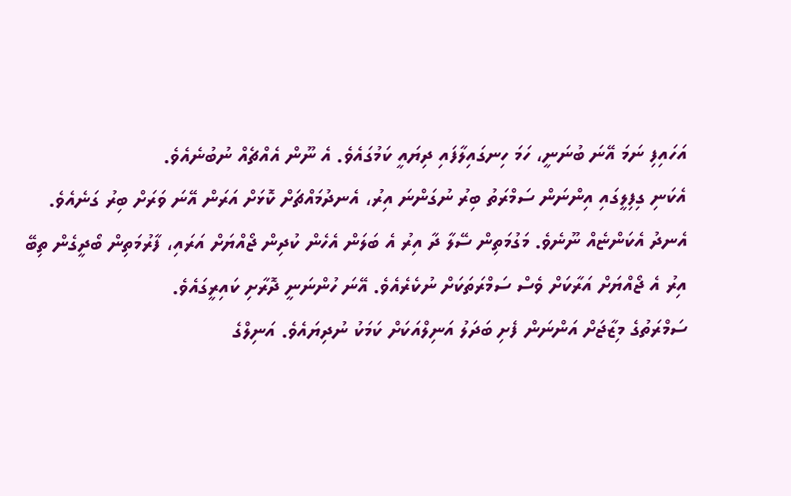އަހައިފި ނަމަ އޭނަ ބުނަނީ، ހަމަ ހިނގައިލާފައި ދިޔައީ ކަމުގައެވެ. އެ ނޫން އެއްޗެއް ނުބުނެއެވެ.
އެކަނި ގިފިލީގައި އިންނަން ސަމްރަތު ބިރު ނުގަންނަ އިރު، އެނދުމައްޗަށް ކޮޅަށް އަރަން އޭނަ ވަރަށް ބިރު ގަނެއެވެ. އެނދު އެކަންޏެއް ނޫނެވެ. މަގުމަތިން ސޭލާ ދާ އިރު އެ ބަލަން އެހެން ކުދިން ޖޯއްޔަށް އަރައި، ފާރުމަތިން ބޯދީގެން ތިބޭ އިރު އެ ޖޯއްޔަށް އަރާކަށް ވެސް ސަމްރަތަކަށް ނުކެރެއެވެ. އޭނަ ހުންނަނީ ދޮރާށި ކައިރީގައެވެ.
ސަމްރަތުގެ މިޒާޖަށް އަންނަން ފެށި ބަދަލު އަނިލްއަކަށް ކަމަކު ނުދިޔައެވެ. އަނިލްގެ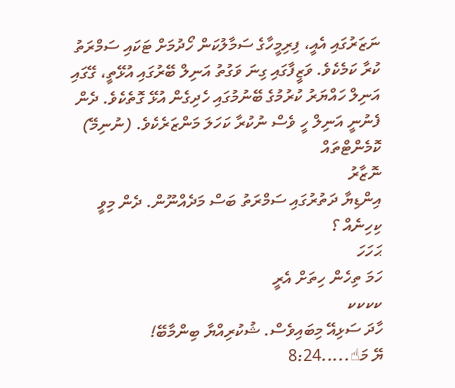ނަޒަރުގައި އެއީ، ފިރިމީހާގެ ސަމާލުކަން ހޯދުމަށް ޓަކައި ސަމްރަތު ކުރާ ކަމެކެވެ. ވަޒީފާގައި ގިނަ ވަގުތު އަނިލް ބޭރުގައި އުޅޭތީ، ގޭގައި އަނިލް ހައްޔަރު ކުރުމުގެ ބޭނުމުގައި ހެދިގެން އުޅޭ ގޮތެކެވެ. ދެން ފެނުނީ އަނިލް ހީ ވެސް ނުކުރާ ކަހަލަ މަންޒަރެކެވެ. (ނުނިމޭ)
ކޮމެންޓްތައް
ނޮޒާރު
އިންޑިޔާ ދަތުރުގައި ސަމްރަތު ބަސް މަދެއްނޫން. ދެން މިވީ ކިހިނެއް ؟
ޙަހަހަ
ހަމަ ތިހެން ހިތަށް އެރީ
ކކކކ
ހާދަ ސަޅިއޭ މިބައިވެސް. ޝުކުރިއްޔާ ބިންމާބޭ!
ޔޭ މަ☝.....8:24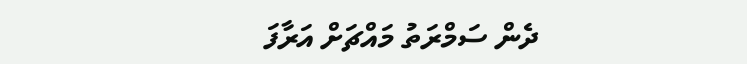ދެން ސަމްރަތު މައްޗަށް އަރާފަ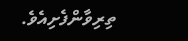ތިރިވާންފެށިއެވެ.